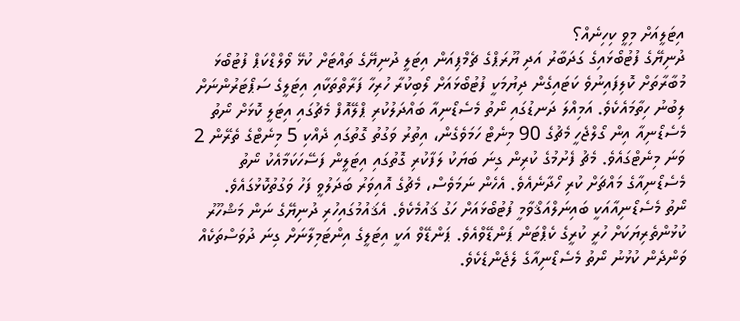އިޓަލީއަށް މިވީ ކިހިނެއް؟
ދުނިޔޭގެ ފުޓުބޯޅައިގެ ގަދަބާރު އަދި ޔޫރަޕްގެ ޗެމްޕިއަން އިޓަލީ ދުނިޔޭގެ ތައްޓަށް ކުޅޭ ވޯލްޑްކަޕް ފުޓުބޯޅަ މުބާރާތަށް ކޮލިފައިނުވެ ކަޓައިގެން ދިޔުމަކީ ފުޓުބޯޅައަށް ލޯބިކުރާ ހުރިހާ ފަރާތްތަކާއި އިޓަލީގެ ސަޕޯޓަރުންނަށް ލިބުނު ހިތާމައެކެވެ. އަމިއްލަ ދަނޑުގައި ނޯތު މެސެޑޯނިއާ ބައްދަލުކުރި ޕްލޭއޮފް މެޗުގައި އިޓަލީ ކޮޅަށް ނޯތު މެސެޑޯނިއާ އިން ގޯލްޖެހީ މެޗުގެ 90 މިނެޓް ހަމަވެގެން، އިތުރު ވަގުތު ގޮތުގައި ދެއްކި 5 މިނެޓްގެ ތެރޭން 2 ވަނަ މިނެޓްގައެވެ. މެޗު ފެށުމުގެ ކުރިން ގިނަ ބަޔަކު ލަފާކުރި ގޮތުގައި އިޓަލީން ފަސޭހަކަމާއެކު ނޯތު މެސެޑޯނިއާގެ މައްޗަށް ކުރި ހޯދާނެއެވެ. އެހެން ނަމަވެސް، މެޗުގެ އޮއިވަރު ބަދަލުވީ ފަހު ވަގުތުކޮޅުގައެވެ.
ނޯތު މެސެޑޯނިއާއަކީ ބައިނަލްއަޤްވާމީ ފުޓުބޯޅައަށް ހަގު ޤައުމެކެވެ. އެޤައުމުގައިހުރި ދުނިޔޭގެ ނަން މަޝްހޫރު ކުޅުންތެރިޔަކަށް ހުރީ ކުރީގެ ކެޕްޓަން ޕަންޑޭވްއެވެ. ޕަންޑޭވް އަކީ އިޓަލީގެ އިންޓަމިލާނަށް ގިނަ ދުވަސްތަކެއް ވަންދެން ކުޅުނު ނޯތު މެސެޑޯނިއާގެ ލެޖެންޑެކެވެ.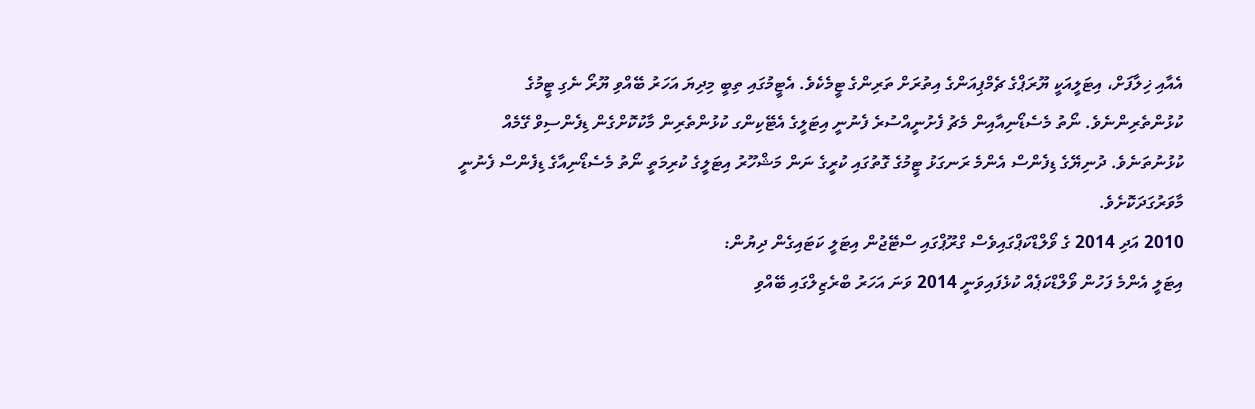އެއާއި ޚިލާފަށް، އިޓަލީއަކީ ޔޫރަޕްގެ ޗެމްޕިއަންގެ އިތުރަށް ތަރިންގެ ޓީމެކެވެ. އެޓީމުގައި ތިބީ މިދިޔަ އަހަރު ބޭއްވި ޔޫރޯ ނެގި ޓީމުގެ ކުޅުންތެރިންނެވެ. ނޯތު މެސެޑޯނިއާއިން މެޗު ފެށުނީއްސުރެ ފެނުނީ އިޓަލީގެ އެޓޭކިންގ ކުޅުންތެރިން މާކުކޮށްގެން ޑިފެންސިވް ގޭމެއް ކުޅުނުތަނެވެ. ދުނިޔޭގެ ޑިފެންސް އެންމެ ރަނގަޅު ޓީމުގެ ގޮތުގައި ކުރީގެ ނަން މަޝްހޫރު އިޓަލީގެ ކުރިމަތީ ނޯތު މެސެޑޯނިއާގެ ޑިފެންސް ފެނުނީ މާވަރުގަދަކޮށެވެ.
2010 އަދި 2014 ގެ ވޯލްޑްކަޕްގައިވެސް ގްރޫޕްގައި ސްޓޭޖުން އިޓަލީ ކަޓައިގެން ދިޔުން:
އިޓަލީ އެންމެ ފަހުން ވޯލްޑްކަޕެއް ކުޅެފައިވަނީ 2014 ވަނަ އަހަރު ބްރެޒިލްގައި ބޭއްވި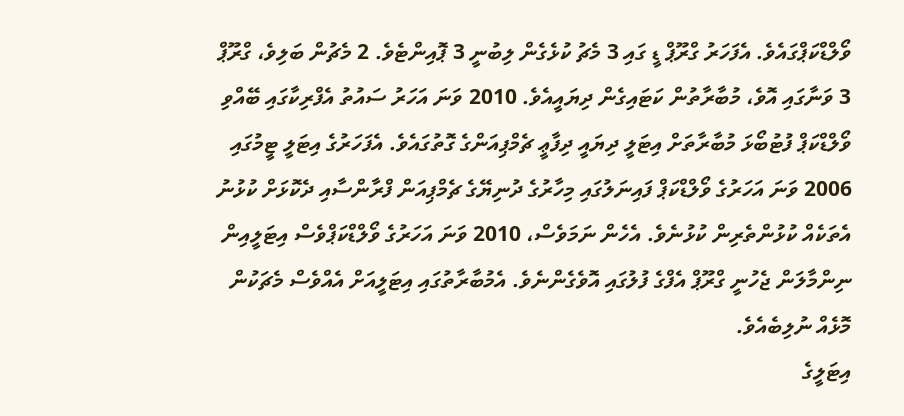ވޯލްޑްކަޕްގައެވެ. އެފަހަރު ގްރޫޕް ޑީ ގައި 3 މެޗު ކުޅެގެން ލިބުނީ 3 ޕޮއިންޓެވެ. 2 މެޗުން ބަލިވެ، ގްރޫޕް 3 ވަނާގައި އޮވެ، މުބާރާތުން ކަޓައިގެން ދިޔައީއެވެ. 2010 ވަނަ އަހަރު ސައުތު އެފްރިކާގައި ބޭއްވި ވޯލްޑްކަޕް ފުޓުބޯޅަ މުބާރާތަށް އިޓަލީ ދިޔައީ ދިފާޢީ ޗެމްޕިއަންގެ ގޮތުގައެވެ. އެފަހަރުގެ އިޓަލީ ޓީމުގައި 2006 ވަނަ އަހަރުގެ ވޯލްޑްކަޕް ފައިނަލުގައި މިހާރުގެ ދުނިޔޭގެ ޗެމްޕިއަން ފްރާންސާއި ދެކޮޅަށް ކުޅުނު އެތަކެއް ކުޅުންތެރިން ކުޅުނެވެ. އެހެން ނަމަވެސް، 2010 ވަނަ އަހަރުގެ ވޯލްޑްކަޕްވެސް އިޓަލީއިން ނިންމާލަން ޖެހުނީ ގްރޫޕް އެފްގެ ފުލުގައި އޮވެގެންނެވެ. އެމުބާރާތުގައި އިޓަލީއަށް އެއްވެސް މެޗަކުން މޮޅެއް ނުލިބެއެވެ.
އިޓަލީގެ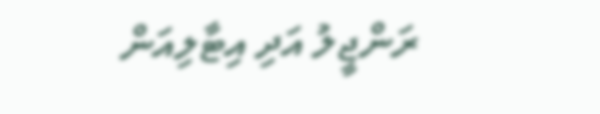ރަންޖީލު އަދި އިޓާލިއަން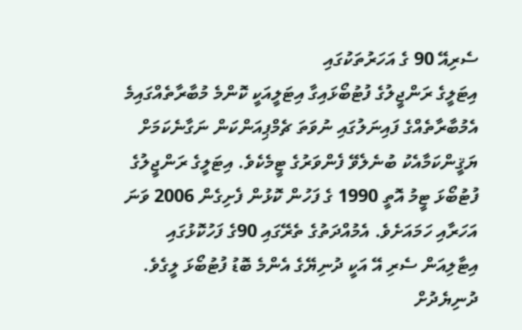ސެރިއޭ 90 ގެ އަހަރުތަކުގައި
އިޓަލީގެ ރަންޖީލުގެ ފުޓުބޯޅައިގާ އިޓަލީއަކީ ކޮންމެ މުބާރާތެއްގައިމެ އެމުބާރާތެއްގެ ފައިނަލުގައި ނުވަތަ ޗެމްޕިއަންކަން ނަގާނެކަމަށް ޔަޤީންކަމާއެކު ބުނެލެވޭ ފެންވަރުގެ ޓީމެކެވެ. އިޓަލީގެ ރަންޖީލުގެ ފުޓުބޯޅަ ޓީމު އޮތީ 1990 ގެ ފަހުން ކޮޅުން ފެށިގެން 2006 ވަނަ އަހަރާއި ހަމައަށެވެ. އެމުއްދަތުގެ ތެރޭގައި 90ގެ ފަހުކޮޅުގައި އިޓާލިއަން ސެރި އޭ އަކީ ދުނިޔޭގެ އެންމެ ބޮޑު ފުޓުބޯޅަ ލީގެވެ. ދުނިޔެދުށް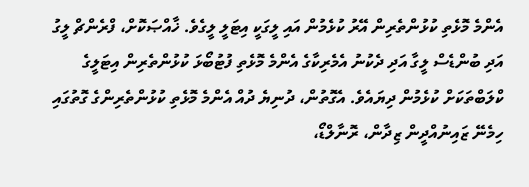އެންމެ މޮޅެތި ކުޅުންތެރިން އޭރު ކުޅެމުން އައި ލީގަކީ އިޓަލީ ލީގެވެ. ޚާއްޞަކޮށް، ފްރެންޗް ލީގު އަދި ބުންޑެސް ލީގާ އަދި ދެކުނު އެމެރިކާގެ އެންމެ މޮޅެތި ފުޓުބޯޅަ ކުޅުންތެރިން އިޓަލީގެ ކްލަބްތަކަށް ކުޅެމުން ދިޔައެވެ. އެގޮތުން، ދުނިޔެ ދުއް އެންމެ މޮޅެތި ކުޅުންތެރިންގެ ގޮތުގައި ހިމެނޭ ޒައިނުއްދީން ޒިދާން، ރޮނާލްޑޯ،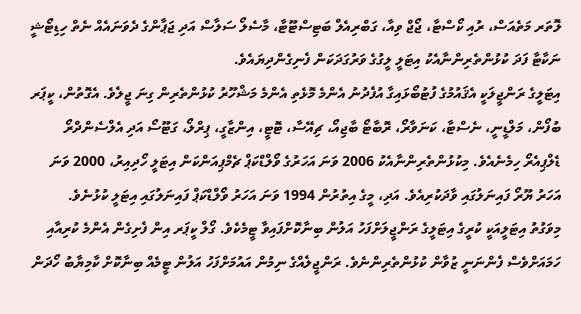ލޮތަރ މަތެއަސް، ރުއި ކޯސްޓާ، ޖޯޖް ވިއާ، ގަބްރިއެލް ބަޓިސްޓޫޓާ، މާސެލޯ ސަލާސް އަދި ޖަޕާންގެ ދެވަނައެއް ނެތް ހިޑިޓޯޝީ ނަކާޓާ ފަދަ ކުޅުންތެރިންނާއެކު އިޓަލީ ލީގުގެ ވަރުގަދަކަން ފެނިގެންދިޔައެވެ.
އިޓަލީގެ ރަންޖީލަކީ އެޤައުމުގެ ފުޓުބޯޅައިގާ އުފެދުނު އެންމެ މޮޅެތި އެންމެ މަޝްހޫރު ކުޅުންތެރިން ގިނަ ޖީލެވެ. އެގޮތުން، ކީޕަރ ބުފޯން، މަލްޑީނީ، ނެސްޓާ، ކަނަވާރޯ، ރޮބާޓޯ ބާޖިއޯ، ޗިއޭސާ، ޓޮޓީ، އިންޒާގީ، ޕިރްލޯ، ގަޓޫސޯ އަދި އެލްސެންދްރޯ ޑެލްޕިއެރޯ ހިމެނެއެވެ. މިކުޅުންތެރިންނާއެކު 2006 ވަނަ އަހަރުގެ ވޯލްޑްކަޕް ޗެމްޕިއަންކަން އިޓަލީ ހޯދިއިރު، 2000 ވަނަ އަހަރު ޔޫރޯ ފައިނަލުގައި ވާދަކުރިއެވެ. އަދި، މީގެ އިތުރުން 1994 ވަނަ އަހަރު ވޯލްޑްކަޕް ފައިނަލުގައި އިޓަލީ ކުޅުނެވެ.
މިވަގުތު އިޓަލީއަކީ ކުރީގެ އިޓަލީގެ ރަންޖީލަށްފަހު އަލުން ބިނާކޮށްފައިވާ ޓީމެކެވެ. ގޯލް ކީޕަރ އިން ފެށިގެން އެންމެ ކުރިއާއި ހަމައަށްވެސް ފެންނަނީ ޒުވާން ކުޅުންތެރިންނެވެ. ރަންޖީލެއްގެ ނިމުން އައުމަށްފަހު އަލުން ޓީމެއް ބިނާކޮށް ކާމިޔާބު ހޯދަން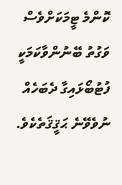ކޮންމެ ޓީމަކަށްވެސް ވަގުތު ބޭނުންވާކަމަކީ ފުޓުބޯޅައިގާ ދެބަހެއް ނުވެވޭނެ ޙަޤީޤަތެކެވެ.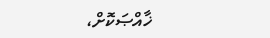ޚާއްޞަކޮށް،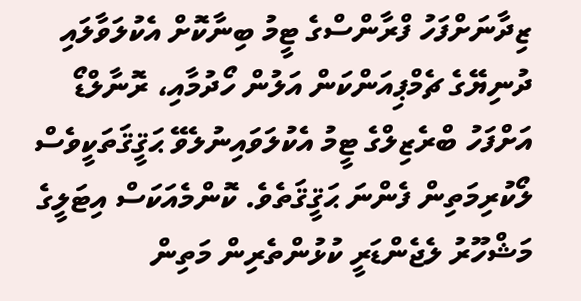ޒިދާނަށްފަހު ފްރާންސްގެ ޓީމު ބިނާކޮށް އެކުލަވާލައި ދުނިޔޭގެ ޗެމްޕިއަންކަން އަލުން ހޯދުމާއި، ރޮނާލްޑޯ އަށްފަހު ބްރެޒިލްގެ ޓީމު އެކުލަވައިނުލެވޭ ޙަޤީޤަތަކީވެސް ލޯކުރިމަތިން ފެންނަ ޙަޤީޤަތެވެ. ކޮންމެއަކަސް އިޓަލީގެ މަޝްހޫރު ލެޖެންޑަރީ ކުޅުންތެރިން މަތިން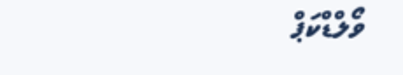ވޯލްޑްކަޕް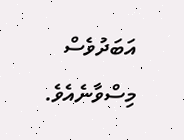އަބަދުވެސް މިސްވާނެއެވެ.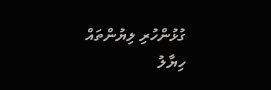ގުޅުންހުރި ލިޔުންތައް
ހިޔާލު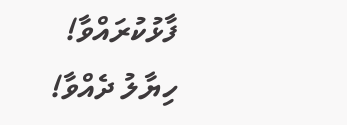ފާޅުކުރައްވާ!
ހިޔާލު ދެއްވާ!